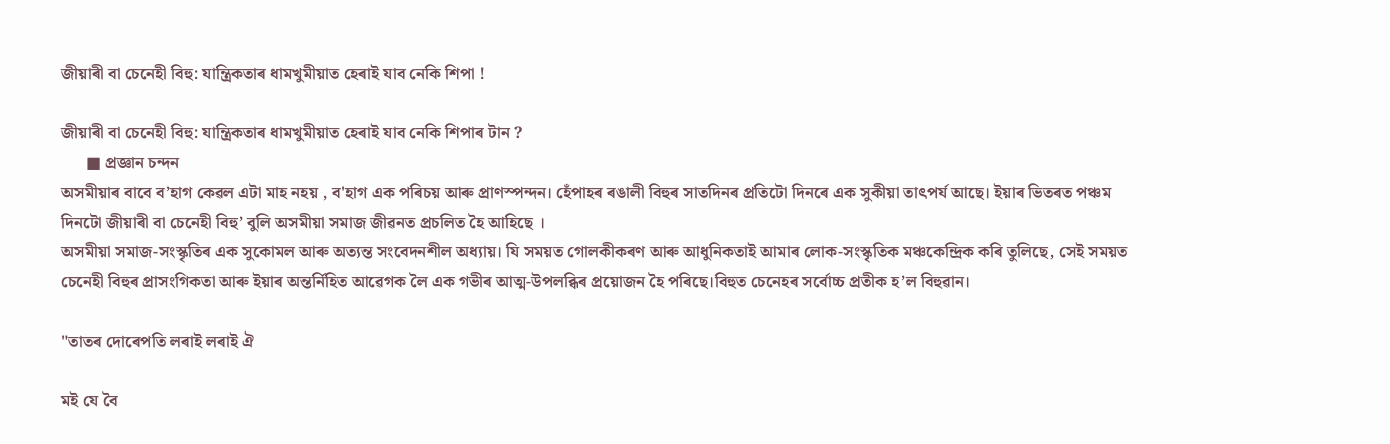জীয়াৰী বা চেনেহী বিহু: যান্ত্ৰিকতাৰ ধামখুমীয়াত হেৰাই যাব নেকি শিপা !

জীয়াৰী বা চেনেহী বিহু: যান্ত্ৰিকতাৰ ধামখুমীয়াত হেৰাই যাব নেকি শিপাৰ টান ?
      ■ প্ৰজ্ঞান চন্দন
অসমীয়াৰ বাবে ব’হাগ কেৱল এটা মাহ নহয় , ব'হাগ এক পৰিচয় আৰু প্ৰাণস্পন্দন। হেঁপাহৰ ৰঙালী বিহুৰ সাতদিনৰ প্ৰতিটো দিনৰে এক সুকীয়া তাৎপৰ্য আছে। ইয়াৰ ভিতৰত পঞ্চম দিনটো জীয়াৰী বা চেনেহী বিহু’ বুলি অসমীয়া সমাজ জীৱনত প্ৰচলিত হৈ আহিছে ।
অসমীয়া সমাজ-সংস্কৃতিৰ এক সুকোমল আৰু অত্যন্ত সংবেদনশীল অধ্যায়। যি সময়ত গোলকীকৰণ আৰু আধুনিকতাই আমাৰ লোক-সংস্কৃতিক মঞ্চকেন্দ্ৰিক কৰি তুলিছে, সেই সময়ত চেনেহী বিহুৰ প্ৰাসংগিকতা আৰু ইয়াৰ অন্তৰ্নিহিত আৱেগক লৈ এক গভীৰ আত্ম-উপলব্ধিৰ প্ৰয়োজন হৈ পৰিছে।বিহুত চেনেহৰ সৰ্বোচ্চ প্ৰতীক হ’ল বিহুৱান।

"তাতৰ দোৰেপতি লৰাই লৰাই ঐ

মই যে বৈ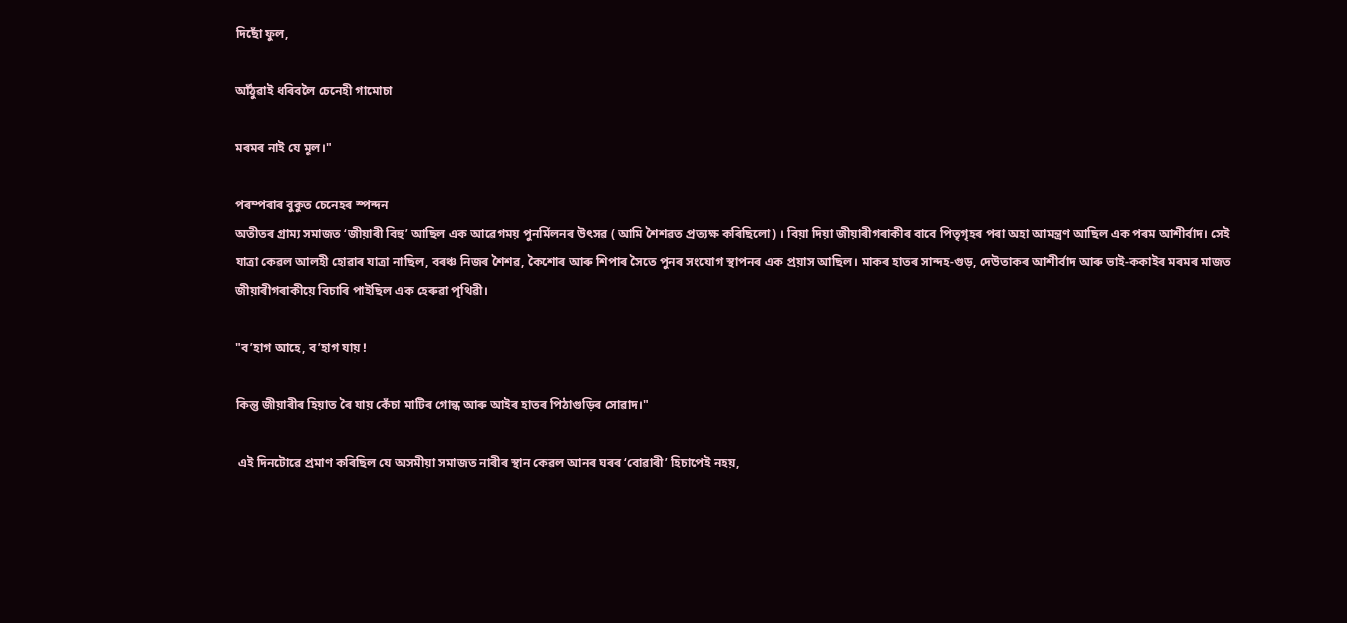দিছোঁ ফুল,

আঁঠুৱাই ধৰিবলৈ চেনেহী গামোচা

মৰমৰ নাই যে মূল।"

পৰম্পৰাৰ বুকুত চেনেহৰ স্পন্দন
অতীতৰ গ্ৰাম্য সমাজত ‘জীয়াৰী বিহু’ আছিল এক আৱেগময় পুনৰ্মিলনৰ উৎসৱ ( আমি শৈশৱত প্ৰত্যক্ষ কৰিছিলো) । বিয়া দিয়া জীয়াৰীগৰাকীৰ বাবে পিতৃগৃহৰ পৰা অহা আমন্ত্ৰণ আছিল এক পৰম আশীৰ্বাদ। সেই যাত্ৰা কেৱল আলহী হোৱাৰ যাত্ৰা নাছিল, বৰঞ্চ নিজৰ শৈশৱ, কৈশোৰ আৰু শিপাৰ সৈতে পুনৰ সংযোগ স্থাপনৰ এক প্ৰয়াস আছিল। মাকৰ হাতৰ সান্দহ-গুড়, দেউতাকৰ আশীৰ্বাদ আৰু ভাই-ককাইৰ মৰমৰ মাজত জীয়াৰীগৰাকীয়ে বিচাৰি পাইছিল এক হেৰুৱা পৃথিৱী।

"ব’হাগ আহে, ব’হাগ যায় !

কিন্তু জীয়াৰীৰ হিয়াত ৰৈ যায় কেঁচা মাটিৰ গোন্ধ আৰু আইৰ হাতৰ পিঠাগুড়িৰ সোৱাদ।"

 এই দিনটোৱে প্ৰমাণ কৰিছিল যে অসমীয়া সমাজত নাৰীৰ স্থান কেৱল আনৰ ঘৰৰ ‘বোৱাৰী’ হিচাপেই নহয়,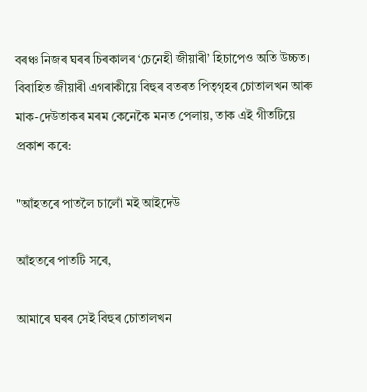বৰঞ্চ নিজৰ ঘৰৰ চিৰকালৰ ‘চেনেহী জীয়াৰী’ হিচাপেও অতি উচ্চত। বিবাহিত জীয়াৰী এগৰাকীয়ে বিহুৰ বতৰত পিতৃগৃহৰ চোতালখন আৰু মাক-দেউতাকৰ মৰম কেনেকৈ মনত পেলায়, তাক এই গীতটিয়ে প্ৰকাশ কৰে:

"আঁহতৰে পাতলৈ চালোঁ মই আইদেউ

আঁহতৰে পাতটি সৰে,

আমাৰে ঘৰৰ সেই বিহুৰ চোতালখন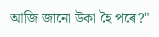আজি জানো উকা হৈ পৰে?"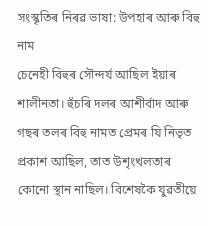সংস্কৃতিৰ নিৰৱ ভাষা: উপহাৰ আৰু বিহু নাম
চেনেহী বিহুৰ সৌন্দৰ্য আছিল ইয়াৰ শালীনতা। হুঁচৰি দলৰ আশীৰ্বাদ আৰু গছৰ তলৰ বিহু নামত প্ৰেমৰ যি নিভৃত প্ৰকাশ আছিল, তাত উশৃংখলতাৰ কোনো স্থান নাছিল। বিশেষকৈ যুৱতীয়ে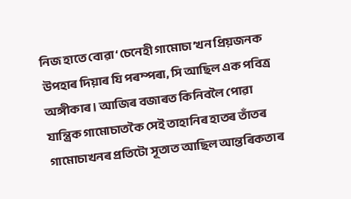নিজ হাতে বোৱা ‘চেনেহী গামোচা’খন প্ৰিয়জনক উপহাৰ দিয়াৰ যি পৰম্পৰা, সি আছিল এক পবিত্ৰ অঙ্গীকাৰ। আজিৰ বজাৰত কিনিবলৈ পোৱা যান্ত্ৰিক গামোচাতকৈ সেই তাহানিৰ হাতৰ তাঁতৰ গামোচাখনৰ প্ৰতিটো সূতাত আছিল আন্তৰিকতাৰ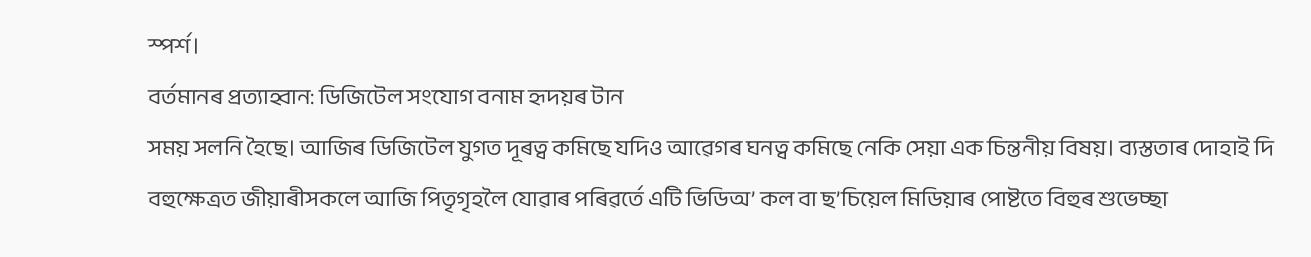স্পৰ্শ।
বৰ্তমানৰ প্ৰত্যাহ্বান: ডিজিটেল সংযোগ বনাম হৃদয়ৰ টান
সময় সলনি হৈছে। আজিৰ ডিজিটেল যুগত দূৰত্ব কমিছে যদিও আৱেগৰ ঘনত্ব কমিছে নেকি সেয়া এক চিন্তনীয় বিষয়। ব্যস্ততাৰ দোহাই দি বহুক্ষেত্ৰত জীয়াৰীসকলে আজি পিতৃগৃহলৈ যোৱাৰ পৰিৱৰ্তে এটি ভিডিঅ’ কল বা ছ’চিয়েল মিডিয়াৰ পোষ্টতে বিহুৰ শুভেচ্ছা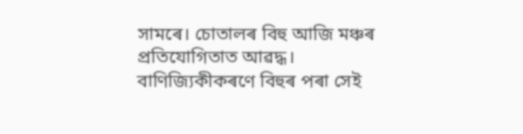সামৰে। চোতালৰ বিহু আজি মঞ্চৰ প্ৰতিযোগিতাত আৱদ্ধ। বাণিজ্যিকীকৰণে বিহুৰ পৰা সেই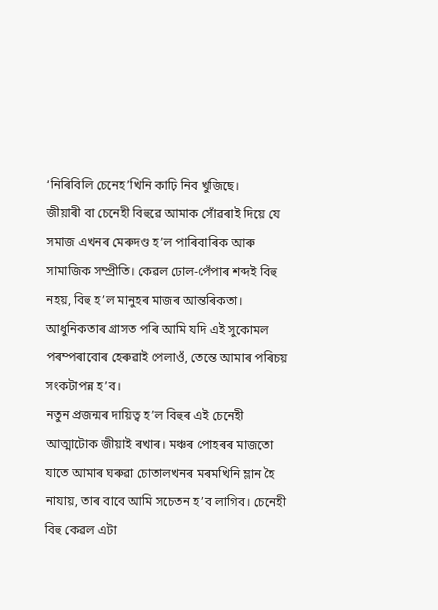‘নিৰিবিলি চেনেহ’খিনি কাঢ়ি নিব খুজিছে।
জীয়াৰী বা চেনেহী বিহুৱে আমাক সোঁৱৰাই দিয়ে যে সমাজ এখনৰ মেৰুদণ্ড হ’ল পাৰিবাৰিক আৰু সামাজিক সম্প্ৰীতি। কেৱল ঢোল-পেঁপাৰ শব্দই বিহু নহয়, বিহু হ’ল মানুহৰ মাজৰ আন্তৰিকতা। আধুনিকতাৰ গ্ৰাসত পৰি আমি যদি এই সুকোমল পৰম্পৰাবোৰ হেৰুৱাই পেলাওঁ, তেন্তে আমাৰ পৰিচয় সংকটাপন্ন হ’ব।
নতুন প্ৰজন্মৰ দায়িত্ব হ’ল বিহুৰ এই চেনেহী আত্মাটোক জীয়াই ৰখাৰ। মঞ্চৰ পোহৰৰ মাজতো যাতে আমাৰ ঘৰুৱা চোতালখনৰ মৰমখিনি ম্লান হৈ নাযায়, তাৰ বাবে আমি সচেতন হ’ব লাগিব। চেনেহী বিহু কেৱল এটা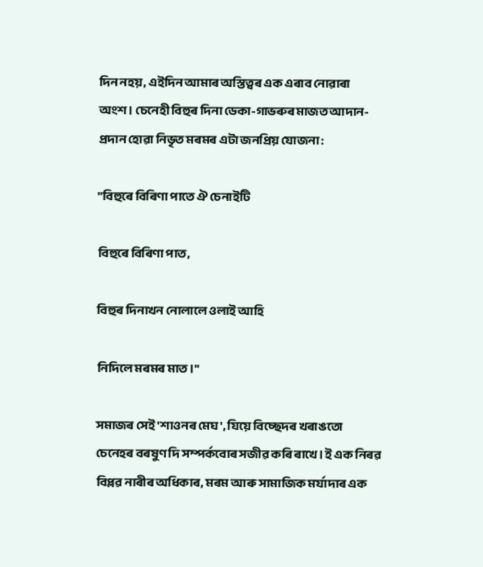দিন নহয়, এইদিন আমাৰ অস্তিত্বৰ এক এৰাব নোৱাৰা অংশ। চেনেহী বিহুৰ দিনা ডেকা-গাভৰুৰ মাজত আদান-প্ৰদান হোৱা নিভৃত মৰমৰ এটা জনপ্ৰিয় যোজনা:

"বিহুৰে বিৰিণা পাতে ঐ চেনাইটি

বিহুৰে বিৰিণা পাত,

বিহুৰ দিনাখন নোলালে ওলাই আহি

নিদিলে মৰমৰ মাত।"

সমাজৰ সেই 'শাওনৰ মেঘ', যিয়ে বিচ্ছেদৰ খৰাঙতো চেনেহৰ বৰষুণ দি সম্পৰ্কবোৰ সজীৱ কৰি ৰাখে। ই এক নিৰৱ বিপ্লৱ নাৰীৰ অধিকাৰ, মৰম আৰু সামাজিক মৰ্যাদাৰ এক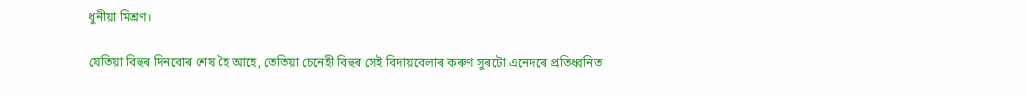ধুনীয়া মিশ্ৰণ।

যেতিয়া বিহুৰ দিনবোৰ শেষ হৈ আহে, তেতিয়া চেনেহী বিহুৰ সেই বিদায়বেলাৰ কৰুণ সুৰটো এনেদৰে প্ৰতিধ্বনিত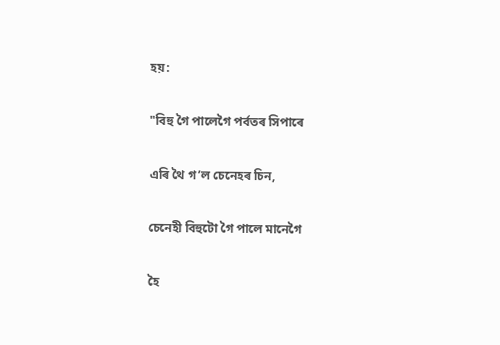হয়:

"বিহু গৈ পালেগৈ পৰ্বতৰ সিপাৰে

এৰি থৈ গ’ল চেনেহৰ চিন,

চেনেহী বিহুটো গৈ পালে মানেগৈ

হৈ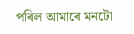পৰিল আমাৰে মনটো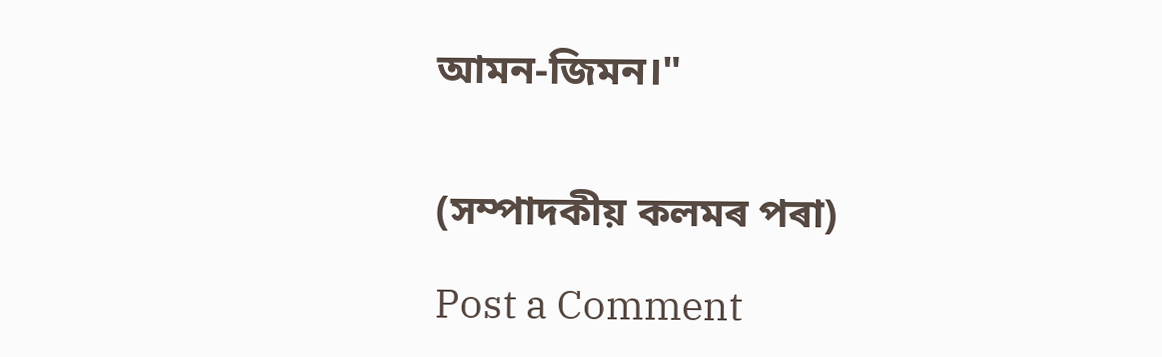আমন-জিমন।"


(সম্পাদকীয় কলমৰ পৰা)

Post a Comment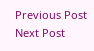Previous Post Next Post